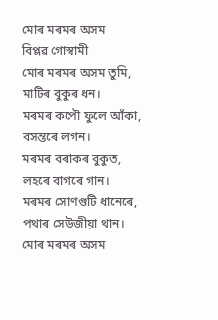মোৰ মৰমৰ অসম
বিপ্লৱ গোস্বামী
মোৰ মৰমৰ অসম তুমি, মাটিৰ বুকুৰ ধন।
মৰমৰ কপৌ ফুলে আঁকা, বসন্তৰে লগন।
মৰমৰ বৰাকৰ বুকুত, লহৰে বাগৰে গান।
মৰমৰ সোণগুটি ধানেৰে, পথাৰ সেউজীয়া থান।
মোৰ মৰমৰ অসম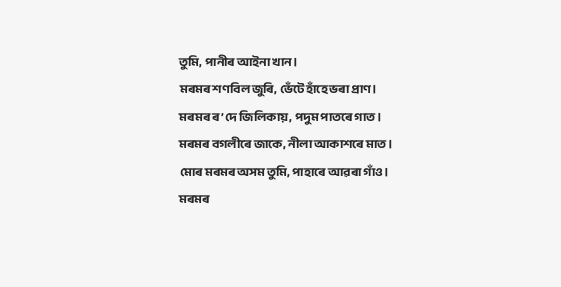তুমি, পানীৰ আইনা খান।
মৰমৰ শণবিল জুৰি, ভেঁটে হাঁহে ভৰা প্ৰাণ।
মৰমৰ ৰ’দে জিলিকায়, পদুম পাতৰে গাত।
মৰমৰ বগলীৰে জাকে, নীলা আকাশৰে মাত।
মোৰ মৰমৰ অসম তুমি, পাহাৰে আৱৰা গাঁও।
মৰমৰ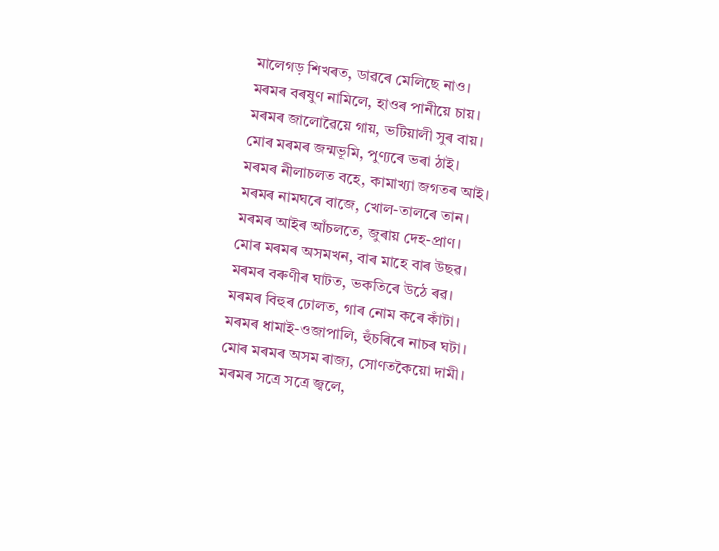মালেগড় শিখৰত, ডাৱৰে মেলিছে নাও।
মৰমৰ বৰষুণ নামিলে, হাওৰ পানীয়ে চায়।
মৰমৰ জালোৱৈয়ে গায়, ভটিয়ালী সুৰ বায়।
মোৰ মৰমৰ জন্মভূমি, পুণ্যৰে ভৰা ঠাই।
মৰমৰ নীলাচলত বহে, কামাখ্যা জগতৰ আই।
মৰমৰ নামঘৰে বাজে, খোল-তালৰে তান।
মৰমৰ আইৰ আঁচলতে, জুৰায় দেহ-প্ৰাণ।
মোৰ মৰমৰ অসমখন, বাৰ মাহে বাৰ উছৱ।
মৰমৰ বৰুণীৰ ঘাটত, ভকতিৰে উঠে ৰৱ।
মৰমৰ বিহুৰ ঢোলত, গাৰ নোম কৰে কাঁটা।
মৰমৰ ধামাই-ওজাপালি, হুঁচৰিৰে নাচৰ ঘটা।
মোৰ মৰমৰ অসম ৰাজ্য, সোণতকৈয়ো দামী।
মৰমৰ সত্ৰে সত্ৰে জ্বলে,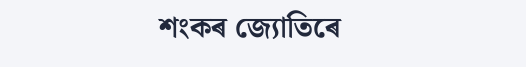শংকৰ জ্যোতিৰে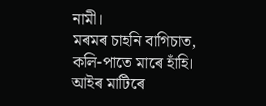নামী।
মৰমৰ চাহনি বাগিচাত, কলি-পাতে মাৰে হাঁহি।
আইৰ মাটিৰে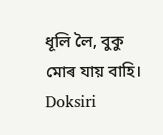ধূলি লৈ, বুকু মোৰ যায় বাহি।
Doksiri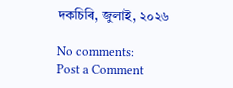দকচিৰি, জুলাই, ২০২৬

No comments:
Post a Comment